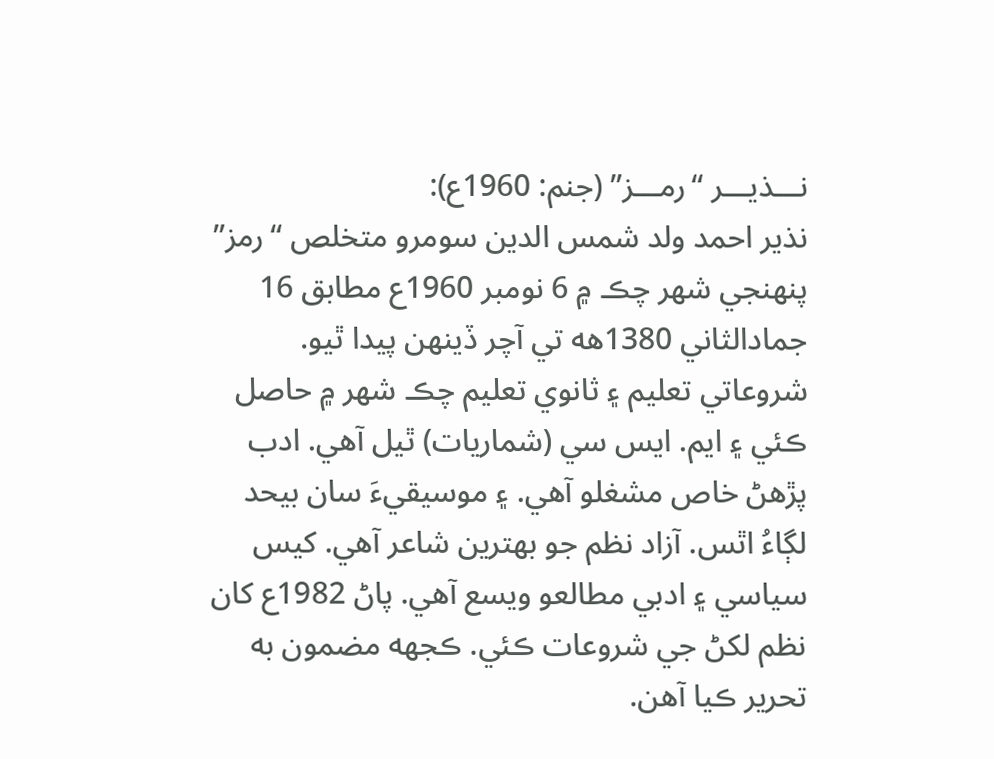نـــذيـــر “رمـــز” (جنم: 1960ع):
نذير احمد ولد شمس الدين سومرو متخلص “رمز” پنهنجي شهر چڪ ۾ 6 نومبر 1960ع مطابق 16 جمادالثاني 1380هه تي آچر ڏينهن پيدا ٿيو. شروعاتي تعليم ۽ ثانوي تعليم چڪ شهر ۾ حاصل ڪئي ۽ ايم. ايس سي (شماريات) ٿيل آهي. ادب پڙهڻ خاص مشغلو آهي. ۽ موسيقيءَ سان بيحد لڳاءُ اٿس. آزاد نظم جو بهترين شاعر آهي. کيس سياسي ۽ ادبي مطالعو ويسع آهي. پاڻ 1982ع کان نظم لکڻ جي شروعات ڪئي. ڪجهه مضمون به تحرير ڪيا آهن.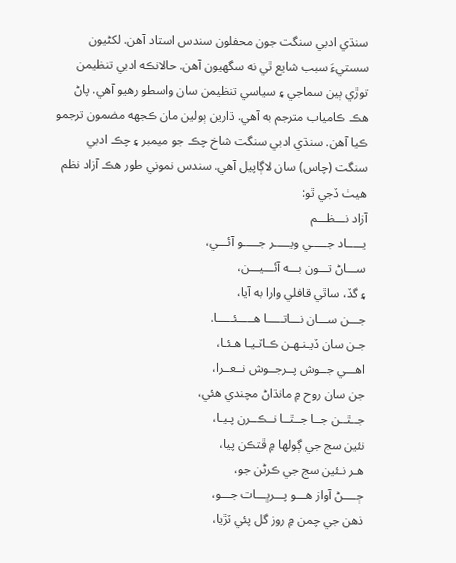سنڌي ادبي سنگت جون محفلون سندس استاد آهن. لکڻيون سستيءَ سبب شايع ٿي نه سگهيون آهن. حالانڪه ادبي تنظيمن توڙي ٻين سماجي ۽ سياسي تنظيمن سان واسطو رهيو آهي. پاڻ هڪ ڪامياب مترجم به آهي. ڌارين ٻولين مان ڪجهه مضمون ترجمو ڪيا آهن. سنڌي ادبي سنگت شاخ چڪ جو ميمبر ۽ چڪ ادبي سنگت (چاس) سان لاڳاپيل آهي. سندس نموني طور هڪ آزاد نظم هيٺ ڏجي ٿو:
آزاد نـــظـــم
يـــــاد جـــــي ويـــــر جـــــو آئـــي،
ســـاڻ تـــون بـــه آئـــيـــن،
۽ گڏ، ساٿي قافلي وارا به آيا،
جـــن ســـان نـــاتـــــا هـــــئـــــا.
جـن سان ڏيـنـهـن ڪـاٽـيـا هـئـا،
اهـــي جــوش پــرجــوش نــعــرا،
جن سان روح ۾ مانڌاڻ مچندي هئي،
جــٿــن جــا جــٿــا نــڪــرن پـيـا،
نئين سج جي ڳولها ۾ ڦتڪن پيا،
هـر نـئين سج جي ڪرڻن جو،
ڄــــڻ آواز هـــو پـــرڀـــات جـــو،
ذهن جي چمن ۾ روز گل پئي ٽڙيا،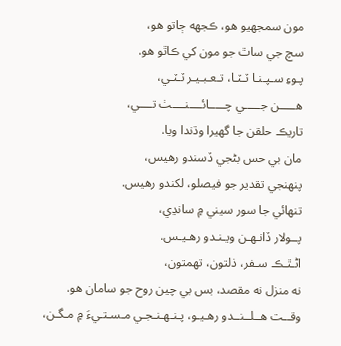مون سمجهيو هو، ڪجهه ڄاتو هو،
سچ جي ساٿ جو مون کي ڪاٿو هو.
پـوءِ سـپـنـا ٽـٽـا، تـعـبـيـر ٽـٽـي،
هـــــن جـــــي چـــــائــــنــــٺ تــــي،
تاريڪ حلقن جا گهيرا وڌندا ويا.
مان بي حس بڻجي ڏسندو رهيس،
پنهنجي تقدير جو فيصلو، لکندو رهيس.
تنهائي جا سور سيني ۾ سانڍي،
پــولار ڏانـهـن ويـنـدو رهـيـس.
اڻـٿـڪ سـفر، ذلتون، تهمتون،
نه منزل نه مقصد، بس بي چين روح جو سامان هو.
وقــت هــلــنــدو رهـيـو، پـنـهـنـجـي مـسـتـيءَ ۾ مـگـن،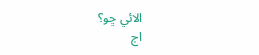الائي ڇو؟
اڄ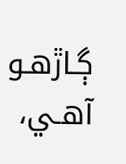ڳـاڙهـو آهـي،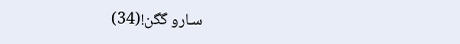سـارو گگن!(34)